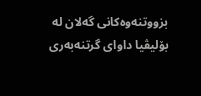بزووتنەوەکانی گەلان لە بۆلیڤیا داوای گرتنەبەری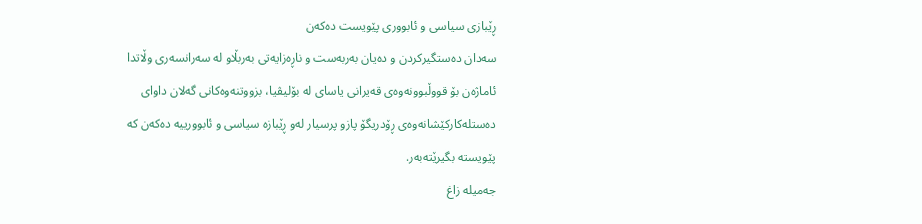ڕێبازی سیاسی و ئابووری پێویست دەکەن
سەدان دەستگیرکردن و دەیان بەربەست و ناڕەزایەتی بەربڵاو لە سەرانسەری وڵاتدا ئاماژەن بۆ قووڵبوونەوەی قەیرانی یاسای لە بۆلیڤیا، بزووتنەوەکانی گەلان داوای دەستلەکارکێشانەوەی ڕۆدریگۆ پازو پرسیار لەو ڕێبازە سیاسی و ئابوورییە دەکەن کە پێویستە بگیرێتەبەر.
جەمیلە زاغ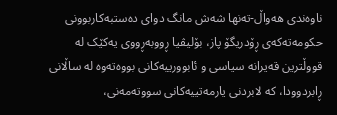ناوەندی هەواڵ-تەنها شەش مانگ دوای دەستبەکاربوونی حکومەتەکەی ڕۆدریگۆ پاز، بۆلیڤیا ڕووبەڕووی یەکێک لە قووڵترین قەیرانە سیاسی و ئابوورییەکانی بووەتەوە لە ساڵانی ڕابردوودا، کە لابردنی یارمەتییەکانی سووتەمەنی،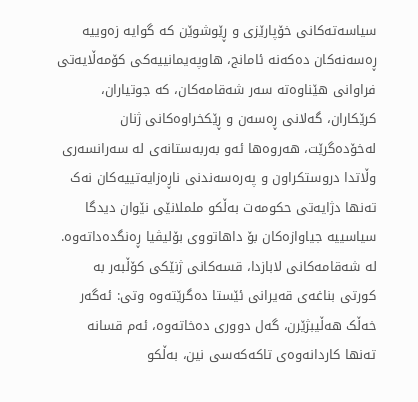سیاسەتەکانی خۆپارێزی و ڕێوشوێن کە گوایە زەوییە ڕەسەنەکان دەکەنە ئامانج، هاوپەیمانییەکی کۆمەڵایەتی فراوانی هێناوەتە سەر شەقامەکان، کە جوتیاران، کرێکاران، گەلانی ڕەسەن و ڕێکخراوەکانی ژنان لەخۆدەگرێت، هەروەها ئەو بەربەستانەی لە سەرانسەری وڵاتدا دروستکراون و پەرەسەندنی ناڕەزایەتییەکان نەک تەنها دژایەتی حکومەت بەڵکو ململانێی نێوان دیدگا سیاسییە جیاوازەکان بۆ داهاتووی بۆلیڤیا ڕەنگدەداتەوە.
لە شەقامەکانی لابازدا، قسەکانی ژنێکی کۆڵبەر بە کورتی بناغەی قەیرانی ئێستا دەگرێتەوە وتی: ئەگەر خەڵک هەڵیبژێرن، گەل دووری دەخاتەوە، ئەم قسانە تەنها کاردانەوەی تاکەکەسی نین، بەڵکو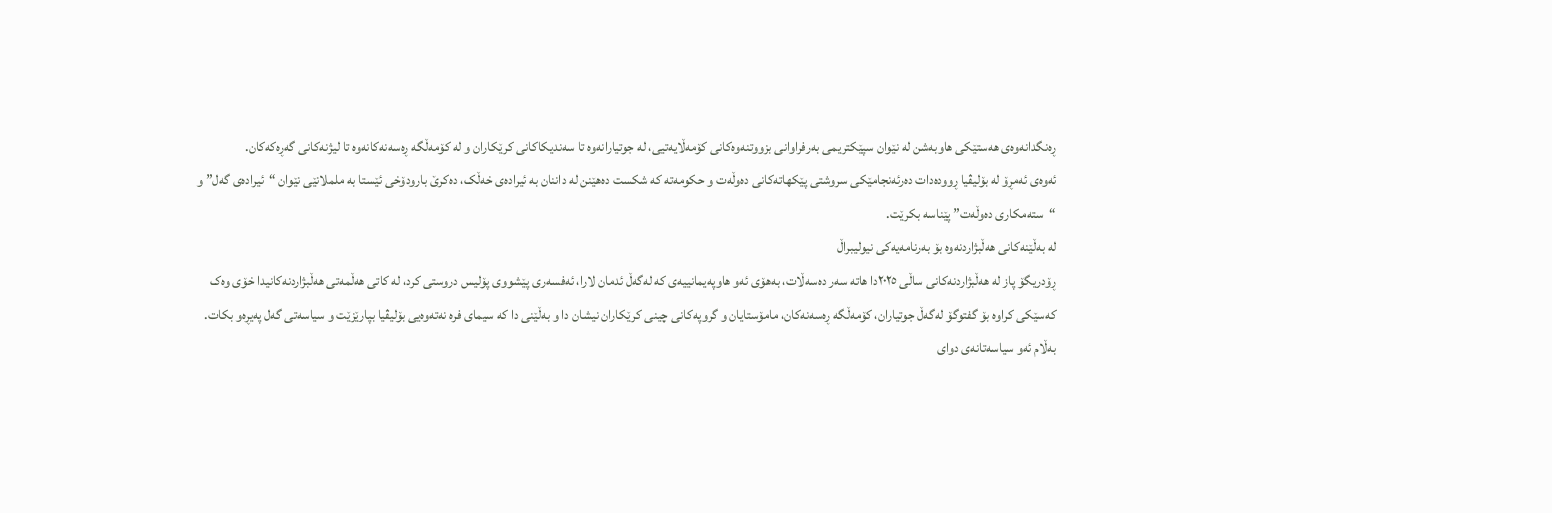ڕەنگدانەوەی هەستێکی هاوبەشن لە نێوان سپێکتریمی بەرفراوانی بزووتنەوەکانی کۆمەڵایەتیی، لە جوتیارانەوە تا سەندیکاکانی کرێکاران و لە کۆمەڵگە ڕەسەنەکانەوە تا لیژنەکانی گەڕەکەکان.
ئەوەی ئەمڕۆ لە بۆلیڤیا ڕوودەدات دەرئەنجامێکی سروشتی پێکهاتەکانی دەوڵەت و حکومەتە کە شکست دەهێنن لە داننان بە ئیرادەی خەڵک، دەکرێ بارودۆخی ئێستا بە ململانێی نێوان “ئیرادەی گەل” و “ستەمکاری دەوڵەت” پێناسە بکرێت.
لە بەڵێنەکانی هەڵبژاردنەوە بۆ بەرنامەیەکی نیولیبراڵ
ڕۆدریگۆ پاز لە هەڵبژاردنەکانی ساڵی ٢٠٢٥دا هاتە سەر دەسەڵات، بەهۆی ئەو هاوپەیمانییەی کە لەگەڵ ئدمان لارا، ئەفسەری پێشووی پۆلیس دروستی کرد، لە کاتی هەڵمەتی هەڵبژاردنەکانیدا خۆی وەک کەسێکی کراوە بۆ گفتوگۆ لەگەڵ جوتیاران، کۆمەڵگە ڕەسەنەکان، مامۆستایان و گروپەکانی چینی کرێکاران نیشان دا و بەڵێنی دا کە سیمای فرە نەتەوەیی بۆلیڤیا بپارێزێت و سیاسەتی گەل پەیڕەو بکات.
بەڵام ئەو سیاسەتانەی دوای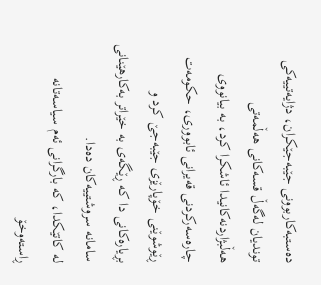دەستبەکاربوونی جێبەجێکران، دژایەتییەکی توندیان لەگەڵ قسەکانی هەڵمەتی هەڵبژاردنەکانیدا ئاشکرا کرد، بە بیانووی چارەسەرکردنی قەیرانی ئابووری، حکومەت ڕێوشوێنی خۆپارێزی جێبەجێ کرد و بڕیارەکانی دا کە ڕێگەی بە خێراتر بەکارهێنانی سامانە سروشتییەکان دەدا.
لە کاتێکدا، کە بارگرانی ئەم سیاسەتانە ڕاستەوخۆ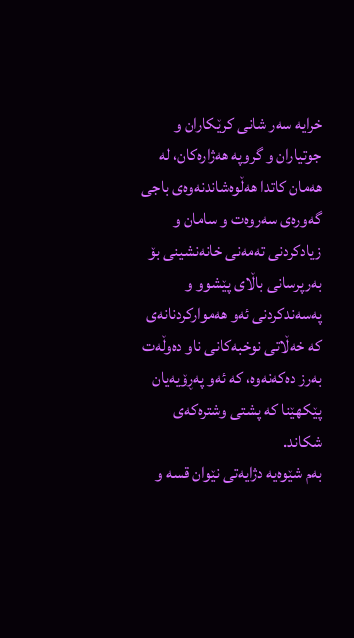خرایە سەر شانی کرێکاران و جوتیاران و گروپە هەژارەکان، لە هەمان کاتدا هەڵوەشاندنەوەی باجی گەورەی سەروەت و سامان و زیادکردنی تەمەنی خانەنشینی بۆ بەرپرسانی باڵای پێشوو و پەسەندکردنی ئەو هەموارکردنانەی کە خەڵاتی نوخبەکانی ناو دەوڵەت بەرز دەکەنەوە، کە ئەو پەڕۆیەیان پێکهێنا کە پشتی وشترەکەی شکاند.
بەم شێوەیە دژایەتی نێوان قسە و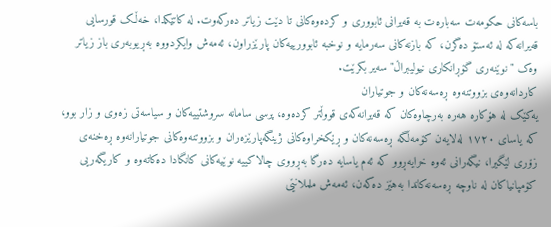باسەکانی حکومەت سەبارەت بە قەیرانی ئابووری و کردەوەکانی تا دێت زیاتر دەرکەوت. لە کاتێکدا، خەڵک قورسایی قەیرانەکە لە ئەستۆ دەگرن، کە بازنەکانی سەرمایە و نوخبە ئابوورییەکان پارێزراون، ئەمەش وایکردووە بەڕیوبەری باز زیاتر وەک "نوێنەری گۆڕانکاری نیولیبراڵ" سەیر بکرێت.
کاردانەوەی بزووتنەوە ڕەسەنەکان و جوتیاران
یەکێک لە هۆکارە هەرە بەرچاوەکان کە قەیرانەکەی قووڵتر کردەوە، پرسی سامانە سروشتییەکان و سیاسەتی زەوی و زار بوو، کە یاسای ١٧٢٠ لەلایەن کۆمەڵگە ڕەسەنەکان و ڕێکخراوەکانی ژینگەپارێزەران و بزووتنەوەکانی جوتیارانەوە ڕەخنەی زۆری لێگیرا، نیگەرانی ئەوە خرایەڕوو کە ئەم یاسایە دەرگا بەڕووی چالاکییە نوێیەکانی کانگادا دەکاتەوە و کاریگەریی کۆمپانیاکان لە ناوچە ڕەسەنەکاندا بەهێز دەکەن، ئەمەش ململانێی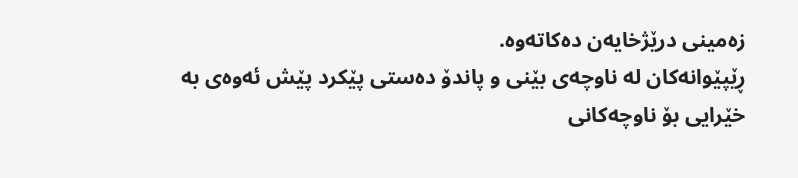زەمینی درێژخایەن دەکاتەوە.
ڕێپێوانەکان لە ناوچەی بێنی و پاندۆ دەستی پێکرد پێش ئەوەی بە خێرایی بۆ ناوچەکانی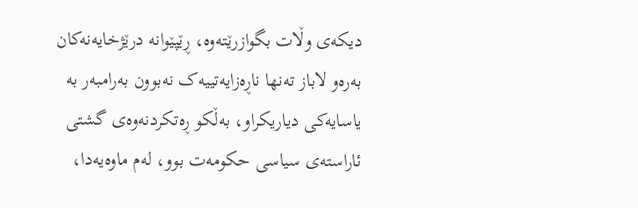دیکەی وڵات بگوازرێتەوە، ڕێپێوانە درێژخایەنەکان بەرەو لاباز تەنها ناڕەزایەتییەک نەبوون بەرامبەر بە یاسایەکی دیاریکراو، بەڵکو ڕەتکردنەوەی گشتی ئاراستەی سیاسی حکومەت بوو، لەم ماوەیەدا،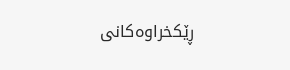ڕێکخراوەکانی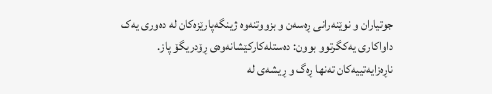جوتیاران و نوێنەرانی ڕەسەن و بزووتنەوە ژینگەپارێزەکان لە دەوری یەک داواکاری یەکگرتوو بوون: دەستلەکارکێشانەوەی ڕۆدریگۆ پاز.
ناڕەزایەتییەکان تەنها ڕەگ و ڕیشەی لە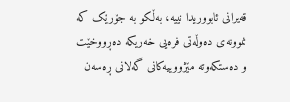قەیرانی ئابووریدا نییە، بەڵکو بە جۆرێک کە نموونەی دەوڵەتی فرەیی خەریکە دەڕووخێت و دەستکەوتە مێژووییەکانی گەلانی ڕەسەن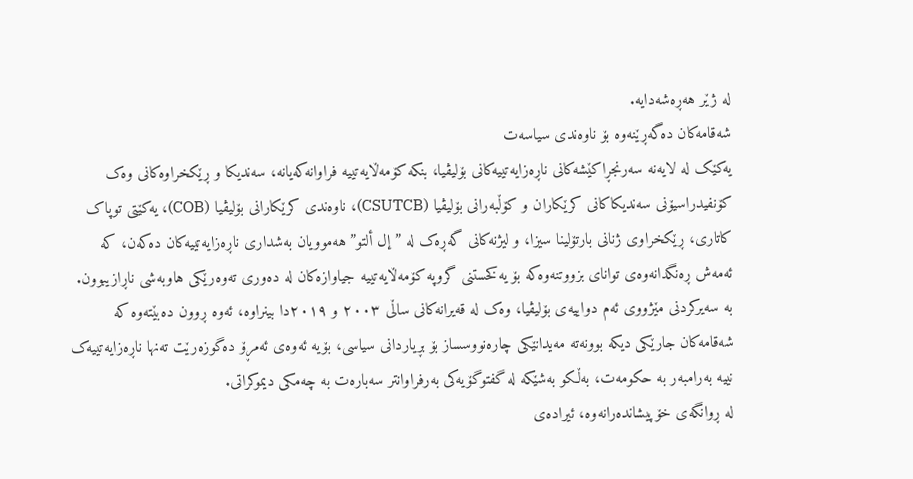لە ژێر هەڕەشەدایە.
شەقامەکان دەگەڕێنەوە بۆ ناوەندی سیاسەت
یەکێک لە لایەنە سەرنجڕاکێشەکانی ناڕەزایەتییەکانی بۆلیڤیا، بنکە کۆمەڵایەتییە فراوانەکەیانە، سەندیکا و ڕێکخراوەکانی وەک کۆنفیدراسیۆنی سەندیکاکانی کرێکاران و کۆڵبەرانی بۆلیڤیا (CSUTCB)، ناوەندی کرێکارانی بۆلیڤیا (COB)، یەکێتی توپاک کاتاری، ڕێکخراوی ژنانی بارتۆلینا سیزا، و لیژنەکانی گەڕەک لە ”إل ألتو” هەموویان بەشداری ناڕەزایەتییەکان دەکەن، کە ئەمەش ڕەنگدانەوەی توانای بزووتنەوەکە بۆ یەکخستنی گروپە کۆمەڵایەتییە جیاوازەکان لە دەوری تەوەرێکی هاوبەشی ناڕازیبوون.
بە سەیرکردنی مێژووی ئەم دواییەی بۆلیڤیا، وەک لە قەیرانەکانی ساڵی ٢٠٠٣ و ٢٠١٩دا بینراوە، ئەوە ڕوون دەبێتەوە کە شەقامەکان جارێکی دیکە بوونەتە مەیدانێکی چارەنووسساز بۆ بڕیاردانی سیاسی، بۆیە ئەوەی ئەمڕۆ دەگوزەرێت تەنها ناڕەزایەتییەک نییە بەرامبەر بە حکومەت، بەڵکو بەشێکە لە گفتوگۆیەکی بەرفراوانتر سەبارەت بە چەمکی دیموکراتی.
لە ڕوانگەی خۆپیشاندەرانەوە، ئیرادەی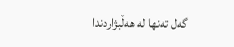گەل تەنها لە هەڵبژاردندا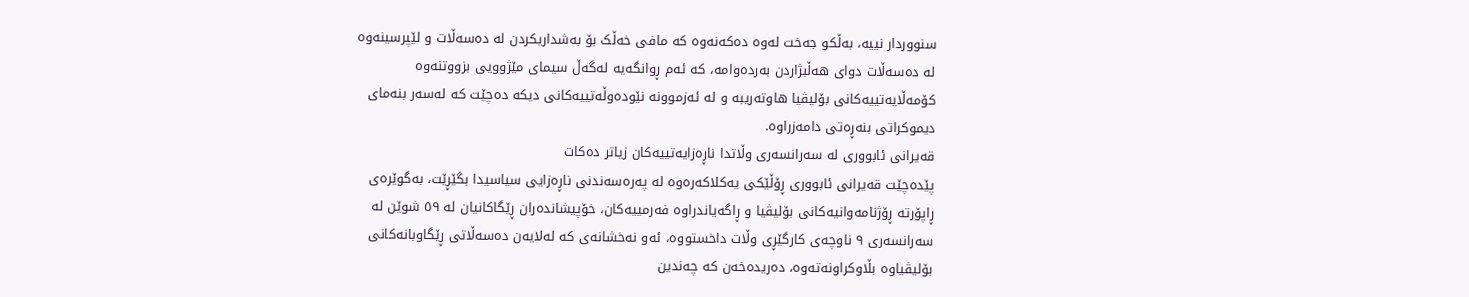سنووردار نییە، بەڵکو جەخت لەوە دەکەنەوە کە مافی خەڵک بۆ بەشداریکردن لە دەسەڵات و لێپرسینەوە لە دەسەڵات دوای هەڵبژاردن بەردەوامە، کە ئەم ڕوانگەیە لەگەڵ سیمای مێژوویی بزووتنەوە کۆمەڵایەتییەکانی بۆلیڤیا هاوتەریبە و لە ئەزموونە نێودەوڵەتییەکانی دیکە دەچێت کە لەسەر بنەمای دیموکراتی بنەڕەتی دامەزراوە.
قەیرانی ئابووری لە سەرانسەری وڵاتدا ناڕەزایەتییەکان زیاتر دەکات
پێدەچێت قەیرانی ئابووری ڕۆڵێکی یەکلاکەرەوە لە پەرەسەندنی ناڕەزایی سیاسیدا بگێڕێت، بەگوێرەی ڕاپۆرتە ڕۆژنامەوانیەکانی بۆلیڤیا و ڕاگەیاندراوە فەرمییەکان، خۆپیشاندەران ڕێگاکانیان لە ٥٩ شوێن لە سەرانسەری ٩ ناوچەی کارگێڕی وڵات داخستووە، ئەو نەخشانەی کە لەلایەن دەسەڵاتی ڕێگاوبانەکانی بۆلیڤیاوە بڵاوکراونەتەوە، دەریدەخەن کە چەندین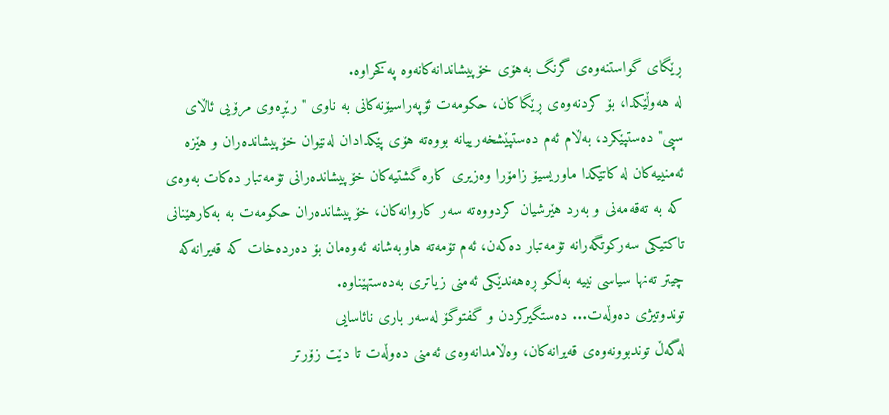ڕێگای گواستنەوەی گرنگ بەهۆی خۆپیشاندانەکانەوە پەکخراوە.
لە هەوڵێکدا، بۆ کردنەوەی ڕێگاکان، حکومەت ئۆپەراسیۆنەکانی بە ناوی "رێڕەوی مرۆیی ئاڵای سپی" دەستپێکرد، بەڵام ئەم دەستپێشخەرییانە بووەتە هۆی پێکدادان لەنێوان خۆپیشاندەران و هێزە ئەمنییەکان لە کاتێکدا ماوریسیۆ زامۆرا وەزیری کارە گشتیەکان خۆپیشاندەرانی تۆمەتبار دەکات بەوەی کە بە تەقەمەنی و بەرد هێرشیان کردووەتە سەر کاروانەکان، خۆپیشاندەران حکومەت بە بەکارهێنانی تاکتیکی سەرکوتگەرانە تۆمەتبار دەکەن، ئەم تۆمەتە هاوبەشانە ئەوەمان بۆ دەردەخات کە قەیرانەکە چیتر تەنها سیاسی نییە بەڵکو ڕەهەندێکی ئەمنی زیاتری بەدەستهێناوە.
توندوتیژی دەوڵەت... دەستگیرکردن و گفتوگۆ لەسەر باری نائاسایی
لەگەڵ توندبوونەوەی قەیرانەکان، وەڵامدانەوەی ئەمنی دەوڵەت تا دێت زۆرتر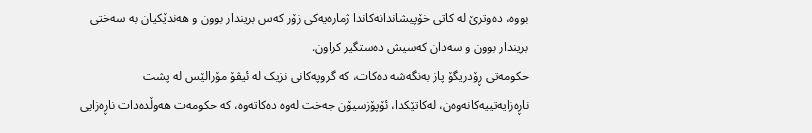بووە، دەوترێ لە کاتی خۆپیشاندانەکاندا ژمارەیەکی زۆر کەس بریندار بوون و هەندێکیان بە سەختی بریندار بوون و سەدان کەسیش دەستگیر کراون.
حکومەتی ڕۆدریگۆ پاز بەنگەشە دەکات، کە گروپەکانی نزیک لە ئیڤۆ مۆرالێس لە پشت ناڕەزایەتییەکانەوەن، لەکاتێکدا، ئۆپۆزسیۆن جەخت لەوە دەکاتەوە، کە حکومەت هەوڵدەدات ناڕەزایی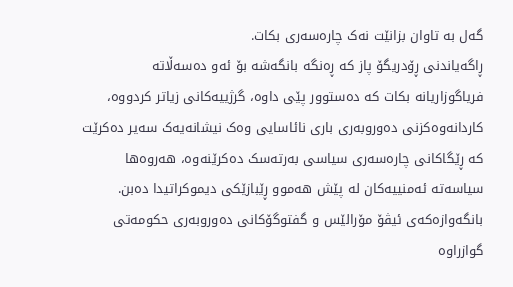گەل بە تاوان بزانێت نەک چارەسەری بکات.
ڕاگەیاندنی ڕۆدریگۆ پاز کە ڕەنگە بانگەشە بۆ ئەو دەسەڵاتە فریاگوزاریانە بکات کە دەستوور پێی داوە، گرژییەکانی زیاتر کردووە، کاردانەوەکزنی دەوروبەری باری نائاسایی وەک نیشانەیەک سەیر دەکرێت کە ڕێگاکانی چارەسەری سیاسی بەرتەسک دەکرێنەوە، هەروەها سیاسەتە ئەمنییەکان لە پێش هەموو ڕێبازێکی دیموکراتیدا دەبن.
بانگەوازەکەی ئیڤۆ مۆرالێس و گفتوگۆکانی دەوروبەری حکومەتی گوازراوە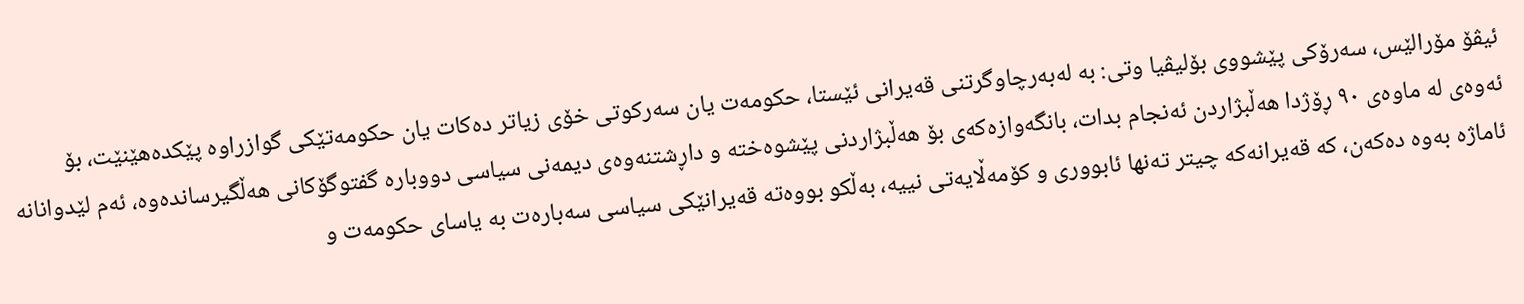ئیڤۆ مۆرالێس، سەرۆکی پێشووی بۆلیڤیا وتی: بە لەبەرچاوگرتنی قەیرانی ئێستا، حکومەت یان سەرکوتی خۆی زیاتر دەکات یان حکومەتێکی گوازراوە پێکدەهێنێت، بۆ ئەوەی لە ماوەی ٩٠ ڕۆژدا هەڵبژاردن ئەنجام بدات، بانگەوازەکەی بۆ هەڵبژاردنی پێشوەختە و داڕشتنەوەی دیمەنی سیاسی دووبارە گفتوگۆکانی هەڵگیرساندەوە، ئەم لێدوانانە ئاماژە بەوە دەکەن، کە قەیرانەکە چیتر تەنها ئابووری و کۆمەڵایەتی نییە، بەڵکو بووەتە قەیرانێکی سیاسی سەبارەت بە یاسای حکومەت و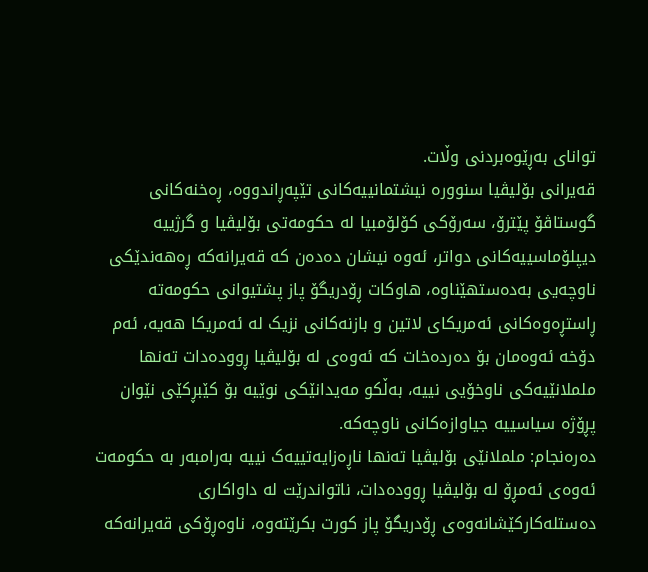توانای بەڕێوەبردنی وڵات.
قەیرانی بۆلیڤیا سنوورە نیشتمانییەکانی تێپەڕاندووە، ڕەخنەکانی گوستاڤۆ پێترۆ، سەرۆکی کۆلۆمبیا لە حکومەتی بۆلیڤیا و گرژییە دیپلۆماسییەکانی دواتر، ئەوە نیشان دەدەن کە قەیرانەکە ڕەهەندێکی ناوچەیی بەدەستهێناوە، هاوکات ڕۆدریگۆ پاز پشتیوانی حکومەتە ڕاستڕەوەکانی ئەمریکای لاتین و بازنەکانی نزیک لە ئەمریکا هەیە، ئەم دۆخە ئەوەمان بۆ دەردەخات کە ئەوەی لە بۆلیڤیا ڕوودەدات تەنها ململانێیەکی ناوخۆیی نییە، بەڵکو مەیدانێکی نوێیە بۆ کێبڕکێی نێوان پڕۆژە سیاسییە جیاوازەکانی ناوچەکە.
دەرەنجام: ململانێی بۆلیڤیا تەنها ناڕەزایەتییەک نییە بەرامبەر بە حکومەت
ئەوەی ئەمڕۆ لە بۆلیڤیا ڕوودەدات، ناتواندرێت لە داواکاری دەستلەکارکێشانەوەی ڕۆدریگۆ پاز کورت بکرێتەوە، ناوەڕۆکی قەیرانەکە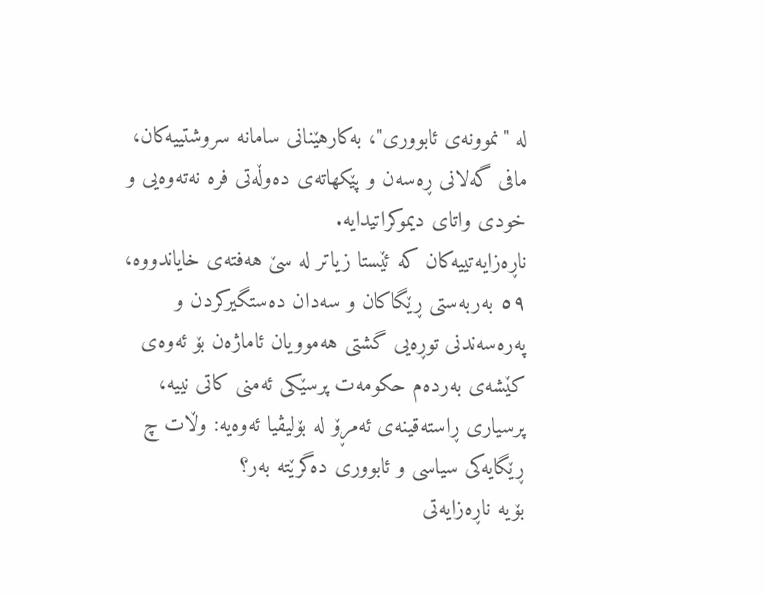لە "نموونەی ئابووری"، بەکارهێنانی سامانە سروشتییەکان، مافی گەلانی ڕەسەن و پێکهاتەی دەوڵەتی فرە نەتەوەیی و خودی واتای دیموکراتیدایە.
ناڕەزایەتییەکان کە ئێستا زیاتر لە سێ هەفتەی خایاندووە، ٥٩ بەربەستی ڕێگاکان و سەدان دەستگیرکردن و پەرەسەندنی توڕەیی گشتی هەموویان ئاماژەن بۆ ئەوەی کێشەی بەردەم حکومەت پرسێکی ئەمنی کاتی نییە، پرسیاری ڕاستەقینەی ئەمڕۆ لە بۆلیڤیا ئەوەیە: وڵات چ ڕێگایەکی سیاسی و ئابووری دەگرێتە بەر؟
بۆیە ناڕەزایەتی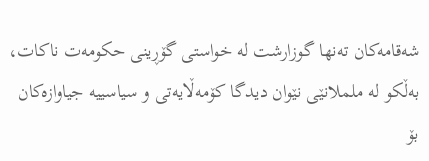شەقامەکان تەنها گوزارشت لە خواستی گۆڕینی حکومەت ناکات، بەڵکو لە ململانێی نێوان دیدگا کۆمەڵایەتی و سیاسییە جیاوازەکان بۆ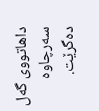داهاتووی گەل سەرچاوە دەگرێت.